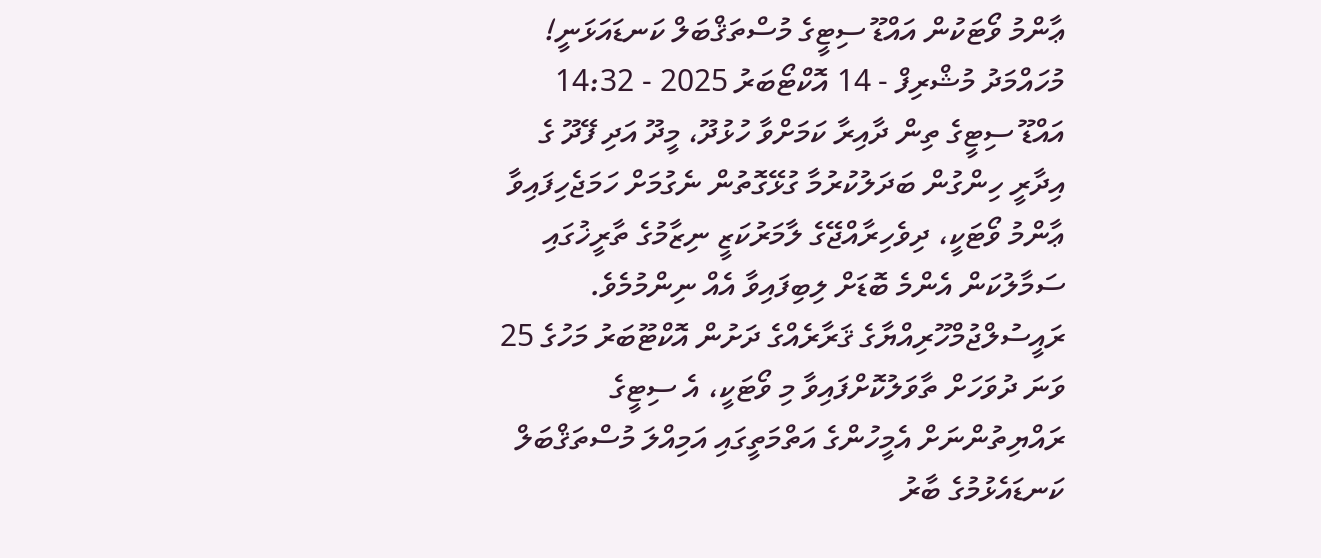ޢާންމު ވޯޓަކުން އައްޑޫ ސިޓީގެ މުސްތަޤްބަލް ކަނޑައަޅަނީ!
މުހައްމަދު މުޝްރިފް - 14 އޮކްޓޯބަރު 2025 - 14:32
އައްޑޫ ސިޓީގެ ތިން ދާއިރާ ކަމަށްވާ ހުޅުދޫ، މީދޫ އަދި ފޭދޫ ގެ އިދާރީ ހިންގުން ބަދަލުކުރުމާ ގުޅޭގޮތުން ނެގުމަށް ހަމަޖެހިފައިވާ ޢާންމު ވޯޓަކީ، ދިވެހިރާއްޖޭގެ ލާމަރުކަޒީ ނިޒާމުގެ ތާރީޚުގައި ސަމާލުކަން އެންމެ ބޮޑަށް ލިބިފައިވާ އެއް ނިންމުމެވެ. ރައީސުލްޖުމްހޫރިއްޔާގެ ޤަރާރެއްގެ ދަށުން އޮކްޓޫބަރު މަހުގެ 25 ވަނަ ދުވަހަށް ތާވަލުކޮށްފައިވާ މި ވޯޓަކީ، އެ ސިޓީގެ ރައްޔިތުންނަށް އެމީހުންގެ އަތްމަތީގައި އަމިއްލަ މުސްތަޤްބަލް ކަނޑައެޅުމުގެ ބާރު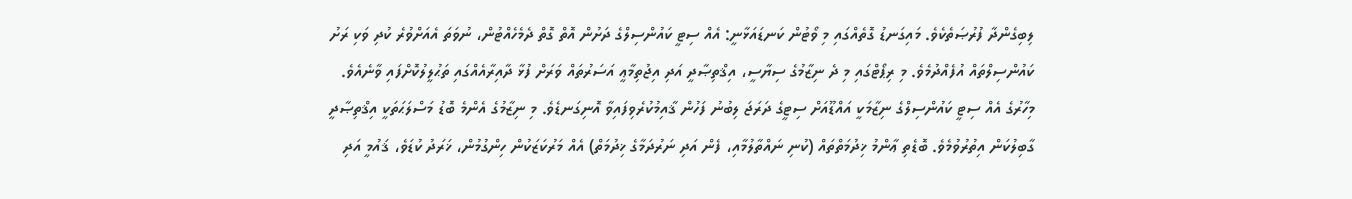ލިބިގެންދާ ފުރުޞަތެކެވެ. މައިގަނޑު ގޮތެއްގައި މި ވޯޓުން ކަނޑައަޅާނީ: އެއް ސިޓީ ކައުންސިލްގެ ދަށުން އޮތް ގޮތް ދެމެހެއްޓުން، ނުވަތަ އެއަށްވުރެ ކުދި ވަކި ރަށު ކައުންސިލްތައް އުފެއްދުމެވެ. މި ރިޕޯޓްގައި މި ދެ ނިޒާމުގެ ސިޔާސީ، އިޤްތިޞާދީ އަދި އިޖުތިމާޢީ އަސަރުތައް ވަރަށް ފުޅާ ދާއިރާއެއްގައި ތަޙުލީލުކޮށްފައި ވާނެއެވެ.
މިހާރުގެ އެއް ސިޓީ ކައުންސިލްގެ ނިޒާމަކީ އައްޑޫއަށް ސިޓީގެ ދަރަޖަ ލިބުނު ފަހުން ޤާއިމުކުރެވިފައިވާ އޮނިގަނޑެވެ. މި ނިޒާމުގެ އެންމެ ބޮޑު މަސްލަޙަތަކީ އިޤްތިޞާދީ ގާބިލުކަން އިތުރުވުމެވެ. ބޮޑެތި ޢާންމު ޚިދުމަތްތައް (ކުނި ނައްތާލުމާއި، ފެން އަދި ނަރުދަމާގެ ޚިދުމަތް) އެއް މަރުކަޒަކުން ހިންގުމުން، ޚަރަދު ކުޑަވެ، ޤައުމީ އަދި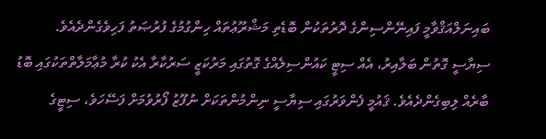ބައިނަލްއަޤްވާމީ ފައިނޭންސިންގެ ދޮރުތަކުން ބޮޑެތި މަޝްރޫޢުތައް ހިންގުމުގެ ފުރުޞަތު ފަހިވެގެންދެއެވެ. ސިޔާސީ ގޮތުން ބަލާއިރު، އެއް ސިޓީ ކައުންސިލެއްގެ ގޮތުގައި މަރުކަޒީ ސަރުކާރާ އެކު ކުރާ މުޢާމަލާތްތަކުގައި ބޮޑު ބާރެއް ލިބިގެންދެއެވެ. ޤައުމީ ފެންވަރުގައި ސިޔާސީ ނިންމުންތަކަށް ނުފޫޒު ފޯރުވުމަށް ފަސޭހަވެ، ސިޓީގެ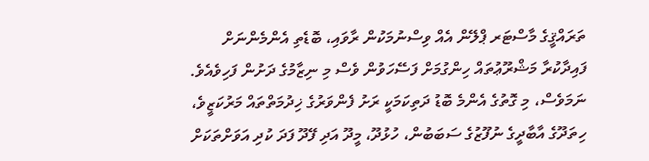ތަރައްޤީގެ މާސްޓަރ ޕްލޭން އެއް ވިސްނުމަކުން ރާވައި، ބޮޑެތި އެންމެންނަށް ފައިދާކުރާ މަޝްރޫޢުތައް ހިންގުމަށް ފަސޭހަވުން ވެސް މި ނިޒާމުގެ ދަށުން ފަހިވެއެވެ. ނަމަވެސް، މި ގޮތުގެ އެންމެ ބޮޑު ދަތިކަމަކީ ރަށު ފެންވަރުގެ ޚިދުމަތްތައް މަރުކަޒީވެ، ހިތަދޫގެ އާބާދީގެ ނުފޫޒުގެ ސަބަބުން، ހުޅުދޫ، މީދޫ އަދި ފޭދޫ ފަދަ ކުދި އަވަށްތަކަށް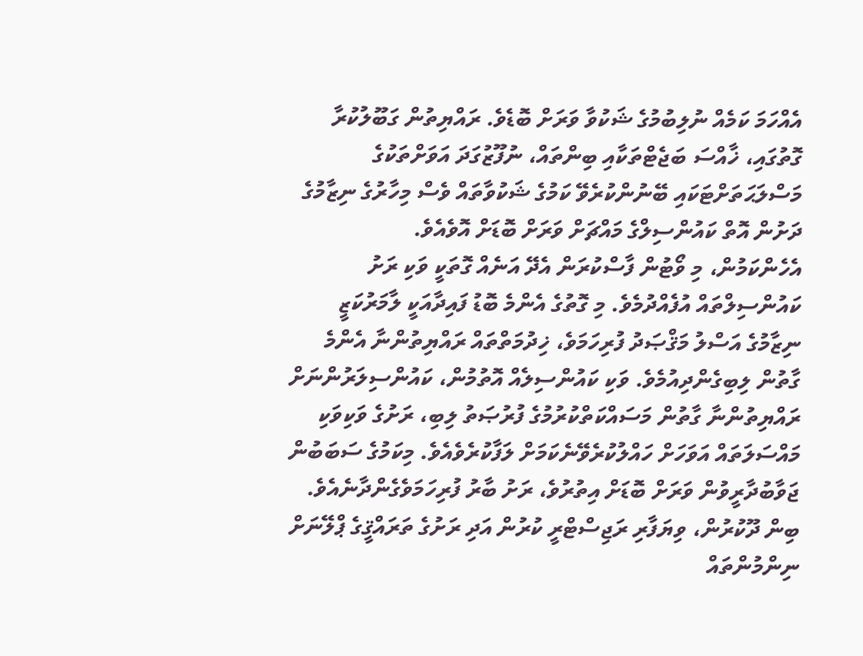އެއްހަމަ ކަމެއް ނުލިބުމުގެ ޝަކުވާ ވަރަށް ބޮޑެވެ. ރައްޔިތުން ގަބޫލުކުރާ ގޮތުގައި، ޚާއްސަ ބަޖެޓްތަކާއި ބިންތައް، ނުފޫޒުގަދަ އަވަށްތަކުގެ މަސްލަޙަތަށްޓަކައި ބޭނުންކުރެވޭ ކަމުގެ ޝަކުވާތައް ވެސް މިހާރުގެ ނިޒާމުގެ ދަށުން އޮތް ކައުންސިލްގެ މައްޗަށް ވަރަށް ބޮޑަށް އޮވެއެވެ.
އެހެންކަމުން، މި ވޯޓުން ފާސްކުރަން އެދޭ އަނެއް ގޮތަކީ ވަކި ރަށު ކައުންސިލްތައް އުފެއްދުމެވެ. މި ގޮތުގެ އެންމެ ބޮޑު ފައިދާއަކީ ލާމަރުކަޒީ ނިޒާމުގެ އަސްލު މަޤްޞަދު ފުރިހަމަވެ، ޚިދުމަތްތައް ރައްޔިތުންނާ އެންމެ ގާތުން ލިބިގެންދިއުމެވެ. ވަކި ކައުންސިލެއް އޮތުމުން، ކައުންސިލަރުންނަށް ރައްޔިތުންނާ ގާތުން މަސައްކަތްކުރުމުގެ ފުރުޞަތު ލިބި، ރަށުގެ ވަކިވަކި މައްސަލަތައް އަވަހަށް ހައްލުކުރެވޭނެކަމަށް ލަފާކުރެވެއެވެ. މިކަމުގެ ސަބަބުން ޖަވާބުދާރީވުން ވަރަށް ބޮޑަށް އިތުރުވެ، ރަށު ބާރު ފުރިހަމަވެގެންދާނެއެވެ. ބިން ދޫކުރުން، ވިޔަފާރި ރަޖިސްޓްރީ ކުރުން އަދި ރަށުގެ ތަރައްޤީގެ ޕްލޭނަށް ނިންމުންތައް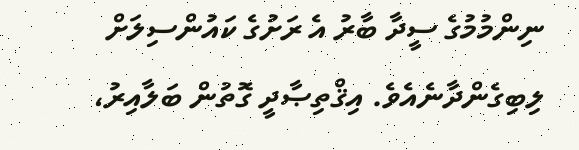ނިންމުމުގެ ސީދާ ބާރު އެ ރަށުގެ ކައުންސިލަށް ލިބިގެންދާނެއެވެ. އިޤްތިޞާދީ ގޮތުން ބަލާއިރު،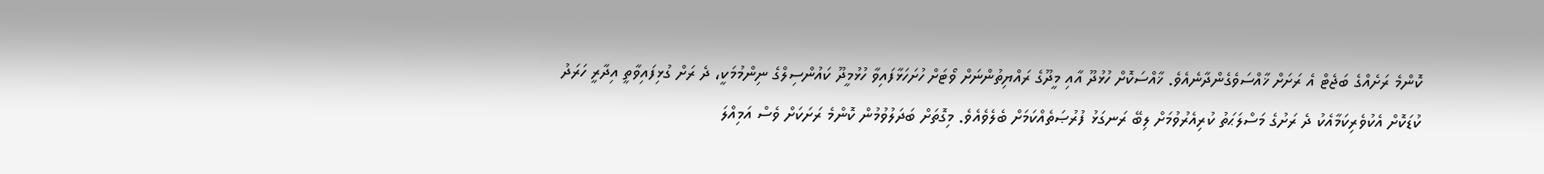ކޮންމެ ރަށެއްގެ ބަޖެޓް އެ ރަށަށް ޚާއްސަވެގެންދާނެއެވެ. ޚާއްސަކޮށް ހުޅުދޫ އާއި މީދޫގެ ރައްޔިތުންނަށް ވޯޓަށް ހުށަހަޅާފައިވާ ހުޅުމީދޫ ކައުންސިލްގެ ނިންމުމަކީ، ދެ ރަށް ގުޅިފައިވާތީ އިދާރީ ހަރަދު ކުޑަކޮށް އެކުވެރިކަމާއެކު ދެ ރަށުގެ މަސްލަޙަތު ކުރިއެރުވުމަށް ލިބޭ ރަނގަޅު ފުރުޞަތެއްކަމަށް ބެލެވެއެވެ. މިގޮތަށް ބަދަލުވުމުން ކޮންމެ ރަށަކަށް ވެސް އަމިއްލަ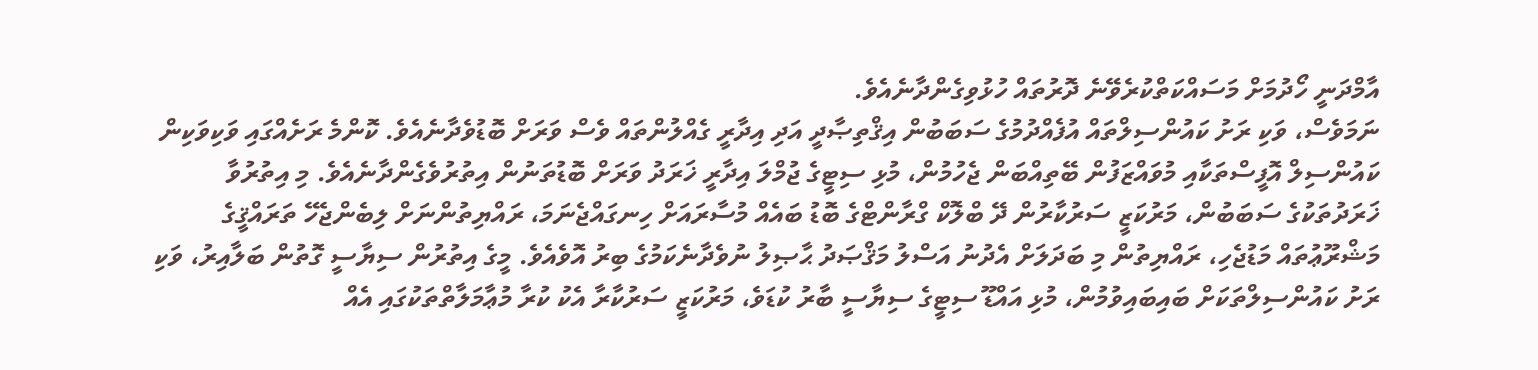އާމްދަނީ ހޯދުމަށް މަސައްކަތްކުރެވޭނެ ދޮރުތައް ހުޅުވިގެންދާނެއެވެ.
ނަމަވެސް، ވަކި ރަށު ކައުންސިލްތައް އުފެއްދުމުގެ ސަބަބުން އިޤްތިޞާދީ އަދި އިދާރީ ގެއްލުންތައް ވެސް ވަރަށް ބޮޑުވެދާނެއެވެ. ކޮންމެ ރަށެއްގައި ވަކިވަކިން ކައުންސިލް އޮފީސްތަކާއި މުވައްޒަފުން ބޭތިއްބަން ޖެހުމުން، މުޅި ސިޓީގެ ޖުމްލަ އިދާރީ ޚަރަދު ވަރަށް ބޮޑުތަނުން އިތުރުވެގެންދާނެއެވެ. މި އިތުރުވާ ޚަރަދުތަކުގެ ސަބަބުން، މަރުކަޒީ ސަރުކާރުން ދޭ ބްލޮކް ގްރާންޓްގެ ބޮޑު ބައެއް މުސާރައަށް ހިނގައްޖެނަމަ، ރައްޔިތުންނަށް ލިބެންޖެހޭ ތަރައްޤީގެ މަޝްރޫޢުތައް މަޑުޖެހި، ރައްޔިތުން މި ބަދަލަށް އެދުނު އަސްލު މަޤްޞަދު ޙާޞިލު ނުވެދާނެކަމުގެ ބިރު އޮވެއެވެ. މީގެ އިތުރުން ސިޔާސީ ގޮތުން ބަލާއިރު، ވަކި ރަށު ކައުންސިލްތަކަށް ބައިބައިވުމުން، މުޅި އައްޑޫ ސިޓީގެ ސިޔާސީ ބާރު ކުޑަވެ، މަރުކަޒީ ސަރުކާރާ އެކު ކުރާ މުޢާމަލާތްތަކުގައި އެއް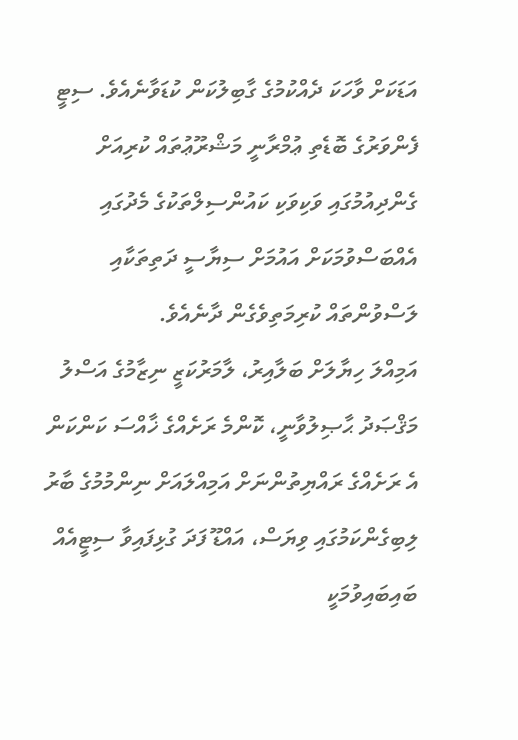އަޑަކަށް ވާހަކަ ދެއްކުމުގެ ގާބިލުކަން ކުޑަވާނެއެވެ. ސިޓީ ފެންވަރުގެ ބޮޑެތި ޢުމްރާނީ މަޝްރޫޢުތައް ކުރިއަށް ގެންދިއުމުގައި ވަކިވަކި ކައުންސިލްތަކުގެ މެދުގައި އެއްބަސްވުމަކަށް އައުމަށް ސިޔާސީ ދަތިތަކާއި ލަސްވުންތައް ކުރިމަތިވެގެން ދާނެއެވެ.
އަމިއްލަ ހިޔާލަށް ބަލާއިރު، ލާމަރުކަޒީ ނިޒާމުގެ އަސްލު މަޤްޞަދު ޙާޞިލުވާނީ، ކޮންމެ ރަށެއްގެ ޚާއްސަ ކަންކަން އެ ރަށެއްގެ ރައްޔިތުންނަށް އަމިއްލައަށް ނިންމުމުގެ ބާރު ލިބިގެންކަމުގައި ވިޔަސް، އައްޑޫ ފަދަ ގުޅިފައިވާ ސިޓީއެއް ބައިބައިވުމަކީ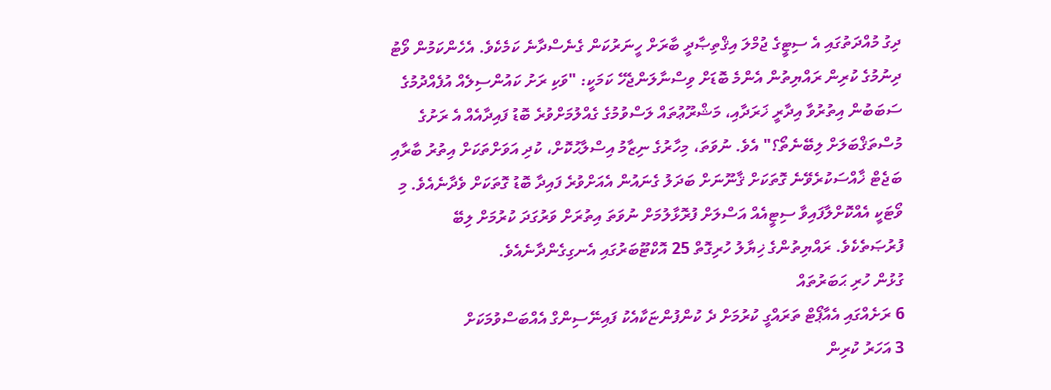ދިގު މުއްދަތުގައި އެ ސިޓީގެ ޖުމްލަ އިޤްތިޞާދީ ބާރަށް ހީނަރުކަން ގެނެސްދާނެ ކަމެކެވެ. އެހެންކަމުން ވޯޓު ދިނުމުގެ ކުރިން ރައްޔިތުން އެންމެ ބޮޑަށް ވިސްނާލަންޖެހޭ ކަމަކީ: "ވަކި ރަށު ކައުންސިލެއް އުފެއްދުމުގެ ސަބަބުން އިތުރުވާ އިދާރީ ޚަރަދާއި، މަޝްރޫޢުތައް ލަސްވުމުގެ ގެއްލުމަށްވުރެ ބޮޑު ފައިދާއެއް އެ ރަށުގެ މުސްތަޤްބަލަށް ލިބޭނެތޯ؟" އެވެ. ނުވަތަ، މިހާރުގެ ނިޒާމު އިސްލާޙުކޮށް، ކުދި އަވަށްތަކަށް އިތުރު ބާރާއި ބަޖެޓް ޚާއްސަކުރެވޭނެ ގޮތަކަށް ޤާނޫނަށް ބަދަލު ގެނައުން އެއަށްވުރެ ފައިދާ ބޮޑު ގޮތަކަށް ވެދާނެއެވެ. މި ވޯޓަކީ އެއްކޮށްލާފައިވާ ސިޓީއެއް އަސްލަށް ފުރޮޅާލުމަށް ނުވަތަ އިތުރަށް ވަރުގަދަ ކުރުމަށް ލިބޭ ފުރުޞަތެކެވެ. ރައްޔިތުންގެ ޚިޔާލު ހުރިގޮތް 25 އޮކްޓޫބަރުގައި އެނގިގެންދާނެއެވެ.
ގުޅުން ހުރި ޙަބަރުތައް
6 ރަށެއްގައި އެއާޕޯޓް ތަރައްގީ ކުރުމަށް ދެ ކުންފުންޏަކާއެކު ފައިނޭސިންގް އެއްބަސްވުމަކަށް
3 އަހަރު ކުރިން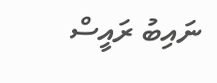ނައިބު ރައީސް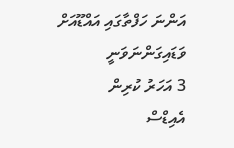އަންނަ ހަފްތާގައި އައްޑޫއަށް ވަޑައިގަންނަވަނީ
3 އަހަރު ކުރިން
އެއިޑްސް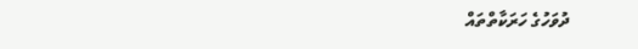ދުވަހުގެ ހަރަކާތްތައް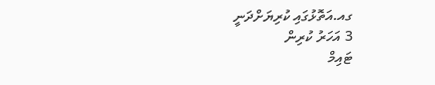ގއ.އަތޮޅުގައި ކުރިޔަށްދަނީ
3 އަހަރު ކުރިން
ޓައިމް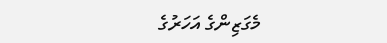މެގަޒިންގެ އަހަރުގެ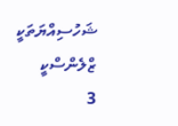ޝަހުސިއްޔަތަކީ ޒްލެންސްކީ
3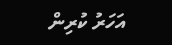އަހަރު ކުރިން